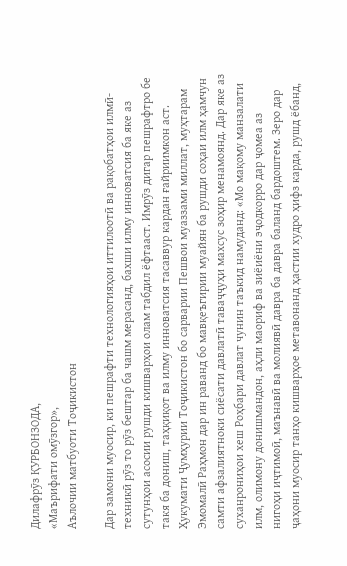Дилафрӯз ҚУРБОНЗОДА,
«Маърифати омӯзгор»,
Аълочии матбуоти Тоҷикистон

Дар замони муосир, ки пешрафти технологияҳои иттилоотӣ ва рақобатҳои илмӣ-техникӣ рӯз то рӯз бештар ба чашм мерасанд, бахши илму инноватсия ба яке аз сутунҳои асосии рушди кишварҳои олам табдил ёфтааст. Имрӯз дигар пешрафтро бе такя ба дониш, таҳқиқот ва илму инноватсия тасаввур кардан ғайриимкон аст. Ҳукумати Ҷумҳурии Тоҷикистон бо сарварии Пешвои муаззами миллат, муҳтарам Эмомалӣ Раҳмон дар ин раванд бо мавқеъгирии муайян ба рушди соҳаи илм ҳамчун самти афзалиятноки сиёсати давлатӣ таваҷҷуҳи махсус зоҳир менамоянд. Дар яке аз суханрониҳои хеш Роҳбари давлат чунин таъкид намуданд: «Мо мақому манзалати илм, олимону донишмандон, аҳли маориф ва зиёиёни эҷодкорро дар ҷомеа аз нигоҳи иҷтимоӣ, маънавӣ ва молиявӣ давра ба давра баланд бардоштем. Зеро дар ҷаҳони муосир танҳо кишварҳое метавонанд ҳастии худро ҳифз карда, рушд ёбанд,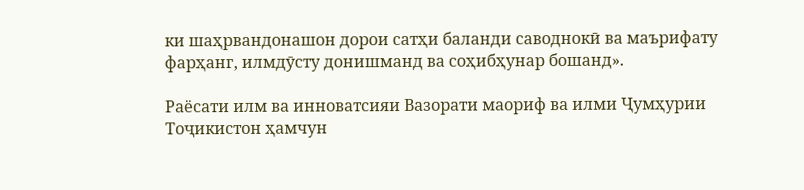ки шаҳрвандонашон дорои сатҳи баланди саводнокӣ ва маърифату фарҳанг, илмдӯсту донишманд ва соҳибҳунар бошанд».

Раёсати илм ва инноватсияи Вазорати маориф ва илми Ҷумҳурии Тоҷикистон ҳамчун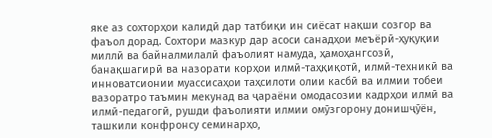яке аз сохторҳои калидӣ дар татбиқи ин сиёсат нақши созгор ва фаъол дорад. Сохтори мазкур дар асоси санадҳои меъёрӣ-ҳуқуқии миллӣ ва байналмилалӣ фаъолият намуда, ҳамоҳангсозӣ, банақшагирӣ ва назорати корҳои илмӣ-таҳқиқотӣ, илмӣ-техникӣ ва инноватсионии муассисаҳои таҳсилоти олии касбӣ ва илмии тобеи вазоратро таъмин мекунад ва ҷараёни омодасозии кадрҳои илмӣ ва илмӣ-педагогӣ, рушди фаъолияти илмии омӯзгорону донишҷӯён, ташкили конфронсу семинарҳо,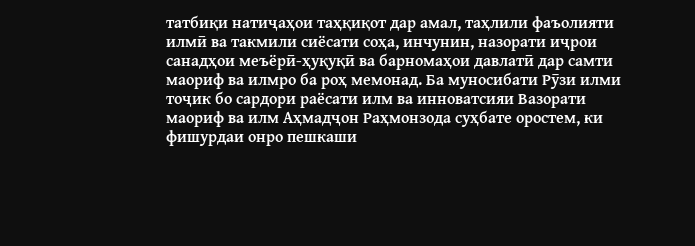татбиқи натиҷаҳои таҳқиқот дар амал, таҳлили фаъолияти илмӣ ва такмили сиёсати соҳа, инчунин, назорати иҷрои санадҳои меъёрӣ-ҳуқуқӣ ва барномаҳои давлатӣ дар самти маориф ва илмро ба роҳ мемонад. Ба муносибати Рӯзи илми тоҷик бо сардори раёсати илм ва инноватсияи Вазорати маориф ва илм Аҳмадҷон Раҳмонзода суҳбате оростем, ки фишурдаи онро пешкаши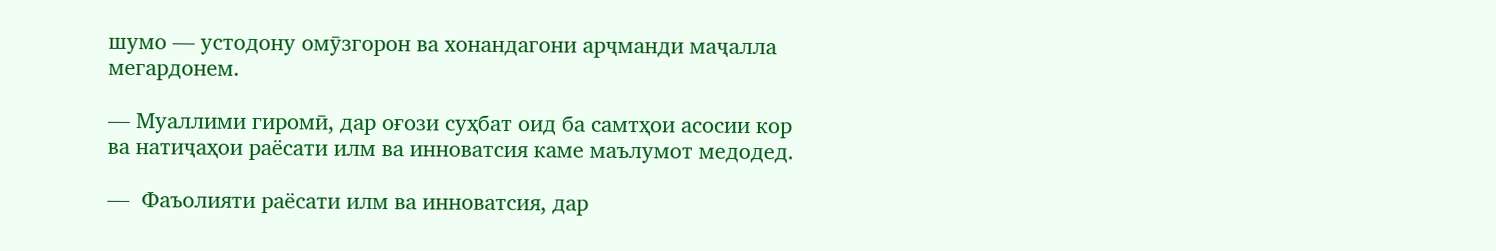шумо — устодону омӯзгорон ва хонандагони арҷманди маҷалла мегардонем.

— Муаллими гиромӣ, дар оғози суҳбат оид ба самтҳои асосии кор ва натиҷаҳои раёсати илм ва инноватсия каме маълумот медодед.

—  Фаъолияти раёсати илм ва инноватсия, дар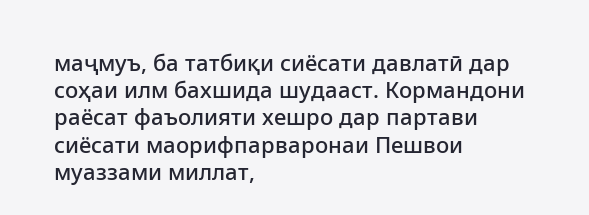маҷмуъ, ба татбиқи сиёсати давлатӣ дар соҳаи илм бахшида шудааст. Кормандони раёсат фаъолияти хешро дар партави сиёсати маорифпарваронаи Пешвои муаззами миллат,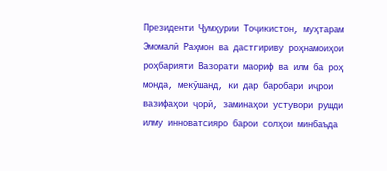Президенти Ҷумҳурии Тоҷикистон, муҳтарам Эмомалӣ Раҳмон ва дастгириву роҳнамоиҳои роҳбарияти Вазорати маориф ва илм ба роҳ монда, мекӯшанд, ки дар баробари иҷрои вазифаҳои ҷорӣ, заминаҳои устувори рушди илму инноватсияро барои солҳои минбаъда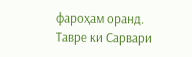фароҳам оранд. Тавре ки Сарвари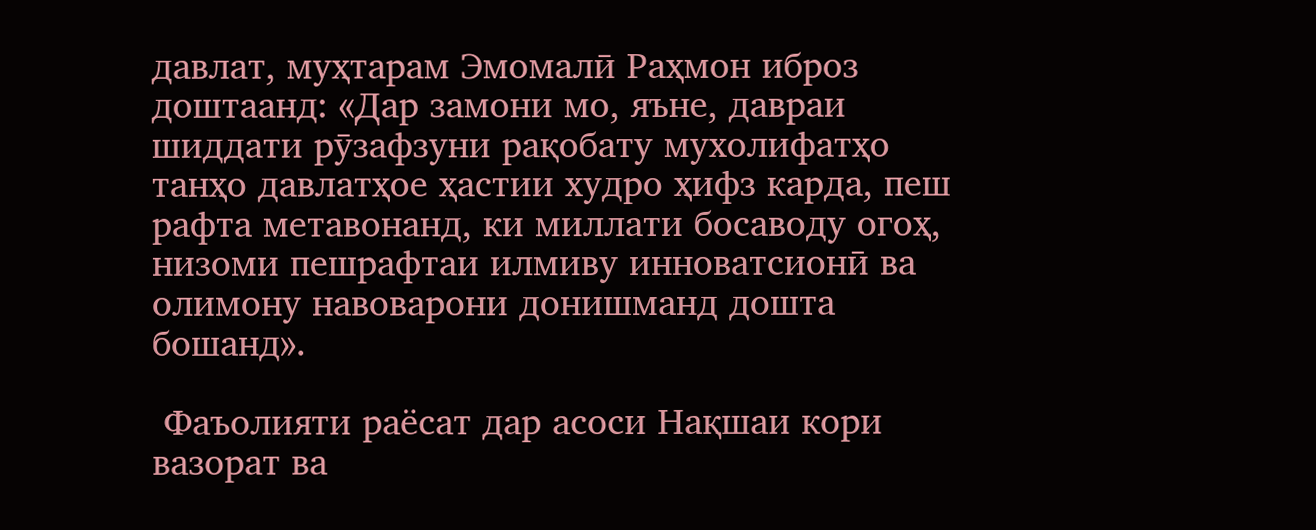давлат, муҳтарам Эмомалӣ Раҳмон иброз доштаанд: «Дар замони мо, яъне, давраи шиддати рӯзафзуни рақобату мухолифатҳо танҳо давлатҳое ҳастии худро ҳифз карда, пеш рафта метавонанд, ки миллати босаводу огоҳ, низоми пешрафтаи илмиву инноватсионӣ ва олимону навоварони донишманд дошта бошанд».

 Фаъолияти раёсат дар асоси Нақшаи кори вазорат ва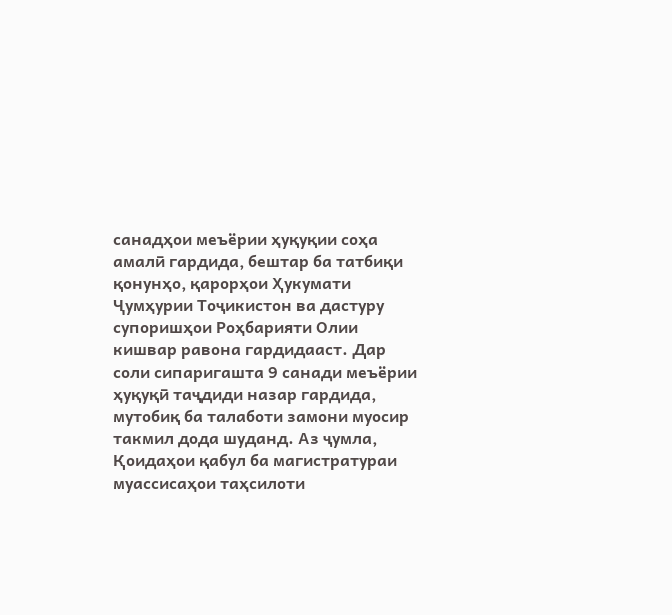санадҳои меъёрии ҳуқуқии соҳа амалӣ гардида, бештар ба татбиқи қонунҳо, қарорҳои Ҳукумати Ҷумҳурии Тоҷикистон ва дастуру супоришҳои Роҳбарияти Олии кишвар равона гардидааст. Дар соли сипаригашта 9 санади меъёрии ҳуқуқӣ таҷдиди назар гардида, мутобиқ ба талаботи замони муосир такмил дода шуданд. Аз ҷумла, Қоидаҳои қабул ба магистратураи муассисаҳои таҳсилоти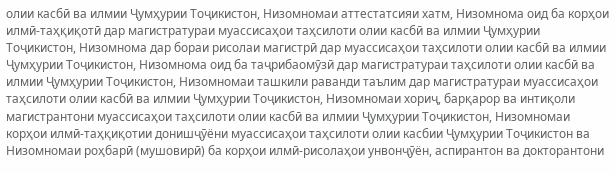олии касбӣ ва илмии Ҷумҳурии Тоҷикистон, Низомномаи аттестатсияи хатм, Низомнома оид ба корҳои илмӣ-таҳқиқотӣ дар магистратураи муассисаҳои таҳсилоти олии касбӣ ва илмии Ҷумҳурии Тоҷикистон, Низомнома дар бораи рисолаи магистрӣ дар муассисаҳои таҳсилоти олии касбӣ ва илмии Ҷумҳурии Тоҷикистон, Низомнома оид ба таҷрибаомӯзӣ дар магистратураи таҳсилоти олии касбӣ ва илмии Ҷумҳурии Тоҷикистон, Низомномаи ташкили раванди таълим дар магистратураи муассисаҳои таҳсилоти олии касбӣ ва илмии Ҷумҳурии Тоҷикистон, Низомномаи хориҷ, барқарор ва интиқоли магистрантони муассисаҳои таҳсилоти олии касбӣ ва илмии Ҷумҳурии Тоҷикистон, Низомномаи корҳои илмӣ-таҳқиқотии донишҷӯёни муассисаҳои таҳсилоти олии касбии Ҷумҳурии Тоҷикистон ва Низомномаи роҳбарӣ (мушовирӣ) ба корҳои илмӣ-рисолаҳои унвонҷӯён, аспирантон ва докторантони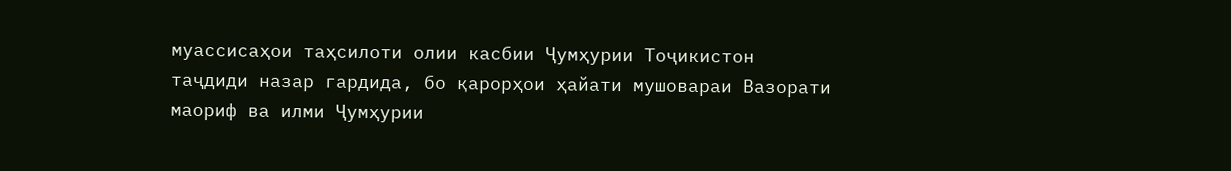муассисаҳои таҳсилоти олии касбии Ҷумҳурии Тоҷикистон таҷдиди назар гардида, бо қарорҳои ҳайати мушовараи Вазорати маориф ва илми Ҷумҳурии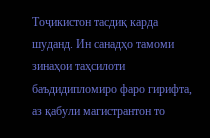Тоҷикистон тасдиқ карда шуданд. Ин санадҳо тамоми зинаҳои таҳсилоти баъдидипломиро фаро гирифта, аз қабули магистрантон то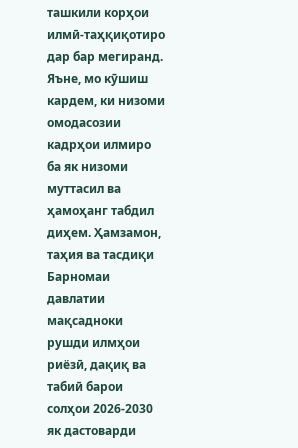ташкили корҳои илмӣ-таҳқиқотиро дар бар мегиранд. Яъне, мо кӯшиш кардем, ки низоми омодасозии кадрҳои илмиро ба як низоми муттасил ва ҳамоҳанг табдил диҳем. Ҳамзамон, таҳия ва тасдиқи Барномаи давлатии мақсадноки рушди илмҳои риёзӣ, дақиқ ва табиӣ барои солҳои 2026-2030 як дастоварди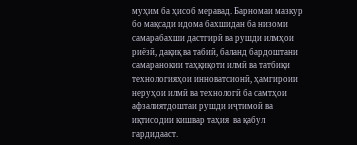муҳим ба ҳисоб меравад. Барномаи мазкур бо мақсади идома бахшидан ба низоми самарабахши дастгирӣ ва рушди илмҳои риёзӣ, дақиқ ва табиӣ, баланд бардоштани самаранокии таҳқиқоти илмӣ ва татбиқи технологияҳои инноватсионӣ, ҳамгироии неруҳои илмӣ ва технологӣ ба самтҳои афзалиятдоштаи рушди иҷтимоӣ ва иқтисодии кишвар таҳия  ва қабул гардидааст.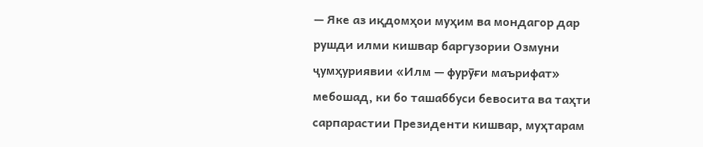— Яке аз иқдомҳои муҳим ва мондагор дар рушди илми кишвар баргузории Озмуни ҷумҳуриявии «Илм — фурӯғи маърифат» мебошад, ки бо ташаббуси бевосита ва таҳти сарпарастии Президенти кишвар, муҳтарам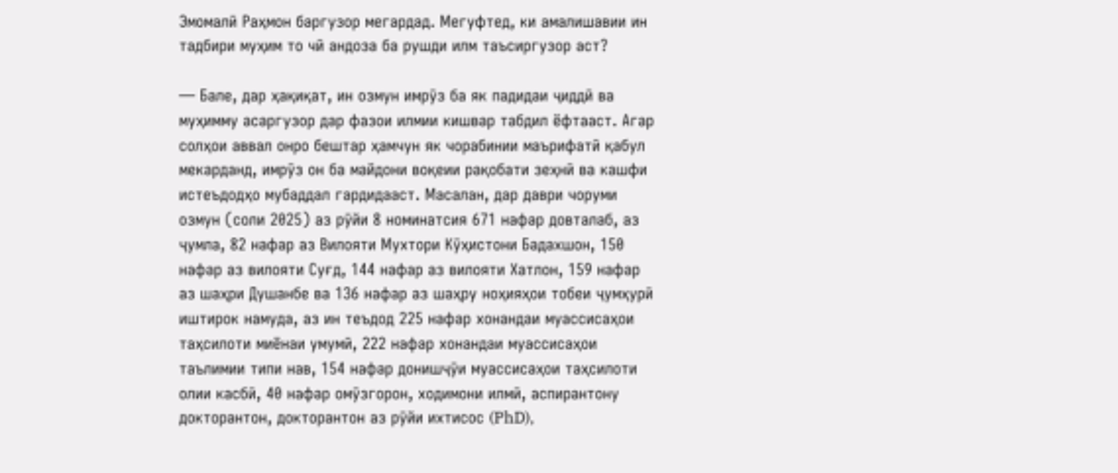Эмомалӣ Раҳмон баргузор мегардад. Мегуфтед, ки амалишавии ин тадбири муҳим то чӣ андоза ба рушди илм таъсиргузор аст?

— Бале, дар ҳақиқат, ин озмун имрӯз ба як падидаи ҷиддӣ ва муҳимму асаргузор дар фазои илмии кишвар табдил ёфтааст. Агар солҳои аввал онро бештар ҳамчун як чорабинии маърифатӣ қабул мекарданд, имрӯз он ба майдони воқеии рақобати зеҳнӣ ва кашфи истеъдодҳо мубаддал гардидааст. Масалан, дар даври чоруми озмун (соли 2025) аз рӯйи 8 номинатсия 671 нафар довталаб, аз ҷумла, 82 нафар аз Вилояти Мухтори Кӯҳистони Бадахшон, 150 нафар аз вилояти Суғд, 144 нафар аз вилояти Хатлон, 159 нафар аз шаҳри Душанбе ва 136 нафар аз шаҳру ноҳияҳои тобеи ҷумҳурӣ иштирок намуда, аз ин теъдод 225 нафар хонандаи муассисаҳои таҳсилоти миёнаи умумӣ, 222 нафар хонандаи муассисаҳои таълимии типи нав, 154 нафар донишҷӯи муассисаҳои таҳсилоти олии касбӣ, 40 нафар омӯзгорон, ходимони илмӣ, аспирантону докторантон, докторантон аз рӯйи ихтисос (PhD),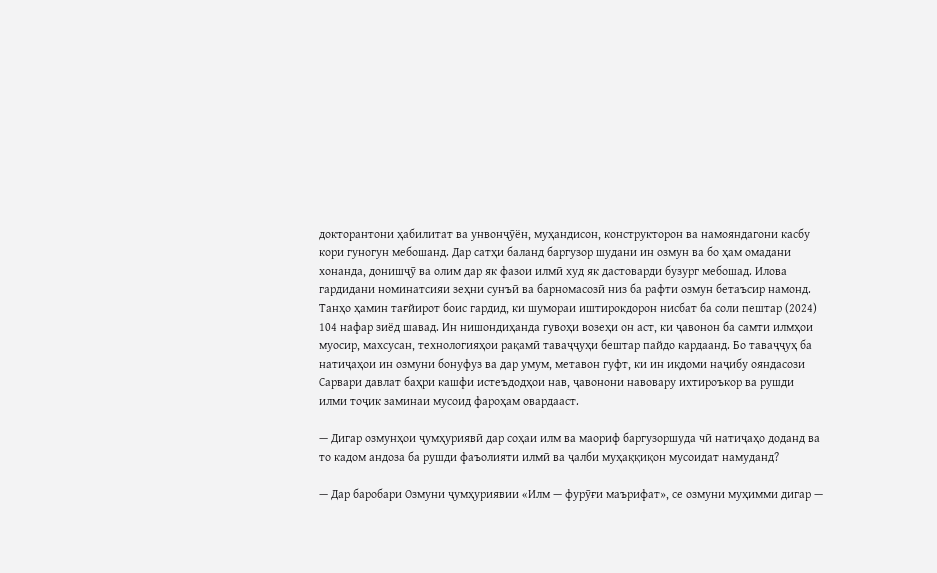докторантони ҳабилитат ва унвонҷӯён, муҳандисон, конструкторон ва намояндагони касбу кори гуногун мебошанд. Дар сатҳи баланд баргузор шудани ин озмун ва бо ҳам омадани хонанда, донишҷӯ ва олим дар як фазои илмӣ худ як дастоварди бузург мебошад. Илова гардидани номинатсияи зеҳни сунъӣ ва барномасозӣ низ ба рафти озмун бетаъсир намонд. Танҳо ҳамин тағйирот боис гардид, ки шумораи иштирокдорон нисбат ба соли пештар (2024) 104 нафар зиёд шавад. Ин нишондиҳанда гувоҳи возеҳи он аст, ки ҷавонон ба самти илмҳои муосир, махсусан, технологияҳои рақамӣ таваҷҷуҳи бештар пайдо кардаанд. Бо таваҷҷуҳ ба натиҷаҳои ин озмуни бонуфуз ва дар умум, метавон гуфт, ки ин иқдоми наҷибу ояндасози Сарвари давлат баҳри кашфи истеъдодҳои нав, ҷавонони навовару ихтироъкор ва рушди илми тоҷик заминаи мусоид фароҳам овардааст.

— Дигар озмунҳои ҷумҳуриявӣ дар соҳаи илм ва маориф баргузоршуда чӣ натиҷаҳо доданд ва то кадом андоза ба рушди фаъолияти илмӣ ва ҷалби муҳаққиқон мусоидат намуданд?

— Дар баробари Озмуни ҷумҳуриявии «Илм — фурӯғи маърифат», се озмуни муҳимми дигар —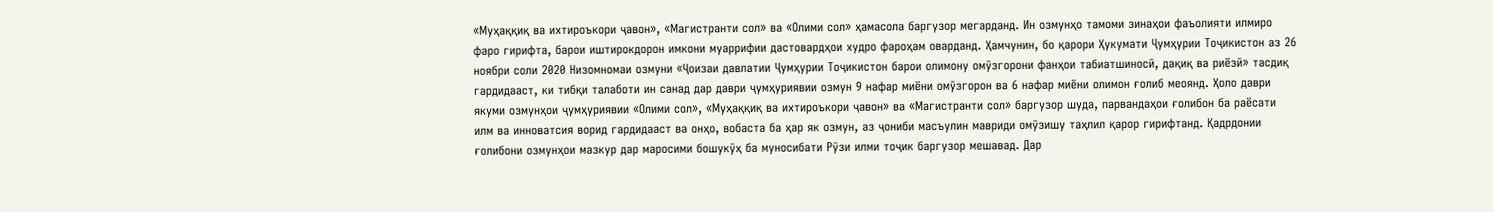«Муҳаққиқ ва ихтироъкори ҷавон», «Магистранти сол» ва «Олими сол» ҳамасола баргузор мегарданд. Ин озмунҳо тамоми зинаҳои фаъолияти илмиро фаро гирифта, барои иштирокдорон имкони муаррифии дастовардҳои худро фароҳам оварданд. Ҳамчунин, бо қарори Ҳукумати Ҷумҳурии Тоҷикистон аз 26 ноябри соли 2020 Низомномаи озмуни «Ҷоизаи давлатии Ҷумҳурии Тоҷикистон барои олимону омӯзгорони фанҳои табиатшиносӣ, дақиқ ва риёзӣ» тасдиқ гардидааст, ки тибқи талаботи ин санад дар даври ҷумҳуриявии озмун 9 нафар миёни омӯзгорон ва 6 нафар миёни олимон ғолиб меоянд. Ҳоло даври якуми озмунҳои ҷумҳуриявии «Олими сол», «Муҳаққиқ ва ихтироъкори ҷавон» ва «Магистранти сол» баргузор шуда, парвандаҳои ғолибон ба раёсати илм ва инноватсия ворид гардидааст ва онҳо, вобаста ба ҳар як озмун, аз ҷониби масъулин мавриди омӯзишу таҳлил қарор гирифтанд. Қадрдонии ғолибони озмунҳои мазкур дар маросими бошукӯҳ ба муносибати Рӯзи илми тоҷик баргузор мешавад. Дар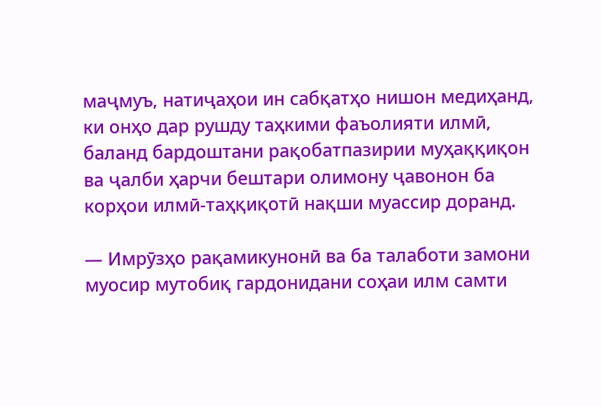маҷмуъ, натиҷаҳои ин сабқатҳо нишон медиҳанд, ки онҳо дар рушду таҳкими фаъолияти илмӣ, баланд бардоштани рақобатпазирии муҳаққиқон ва ҷалби ҳарчи бештари олимону ҷавонон ба корҳои илмӣ-таҳқиқотӣ нақши муассир доранд.

— Имрӯзҳо рақамикунонӣ ва ба талаботи замони муосир мутобиқ гардонидани соҳаи илм самти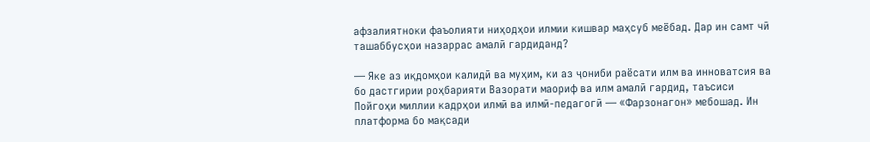афзалиятноки фаъолияти ниҳодҳои илмии кишвар маҳсуб меёбад. Дар ин самт чӣ ташаббусҳои назаррас амалӣ гардиданд?

— Яке аз иқдомҳои калидӣ ва муҳим, ки аз ҷониби раёсати илм ва инноватсия ва бо дастгирии роҳбарияти Вазорати маориф ва илм амалӣ гардид, таъсиси Пойгоҳи миллии кадрҳои илмӣ ва илмӣ-педагогӣ — «Фарзонагон» мебошад. Ин платформа бо мақсади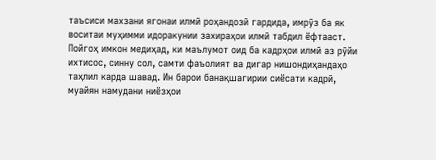таъсиси махзани ягонаи илмӣ роҳандозӣ гардида, имрӯз ба як воситаи муҳимми идоракунии захираҳои илмӣ табдил ёфтааст. Пойгоҳ имкон медиҳад, ки маълумот оид ба кадрҳои илмӣ аз рӯйи ихтисос, синну сол, самти фаъолият ва дигар нишондиҳандаҳо таҳлил карда шавад. Ин барои банақшагирии сиёсати кадрӣ, муайян намудани ниёзҳои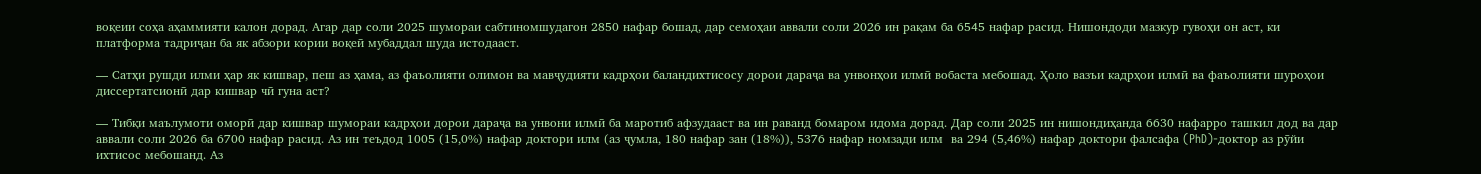воқеии соҳа аҳаммияти калон дорад. Агар дар соли 2025 шумораи сабтиномшудагон 2850 нафар бошад, дар семоҳаи аввали соли 2026 ин рақам ба 6545 нафар расид. Нишондоди мазкур гувоҳи он аст, ки платформа тадриҷан ба як абзори кории воқеӣ мубаддал шуда истодааст.

— Сатҳи рушди илми ҳар як кишвар, пеш аз ҳама, аз фаъолияти олимон ва мавҷудияти кадрҳои баландихтисосу дорои дараҷа ва унвонҳои илмӣ вобаста мебошад. Ҳоло вазъи кадрҳои илмӣ ва фаъолияти шуроҳои диссертатсионӣ дар кишвар чӣ гуна аст?

— Тибқи маълумоти оморӣ дар кишвар шумораи кадрҳои дорои дараҷа ва унвони илмӣ ба маротиб афзудааст ва ин раванд бомаром идома дорад. Дар соли 2025 ин нишондиҳанда 6630 нафарро ташкил дод ва дар аввали соли 2026 ба 6700 нафар расид. Аз ин теъдод 1005 (15,0%) нафар доктори илм (аз ҷумла, 180 нафар зан (18%)), 5376 нафар номзади илм  ва 294 (5,46%) нафар доктори фалсафа (PhD)-доктор аз рӯйи ихтисос мебошанд. Аз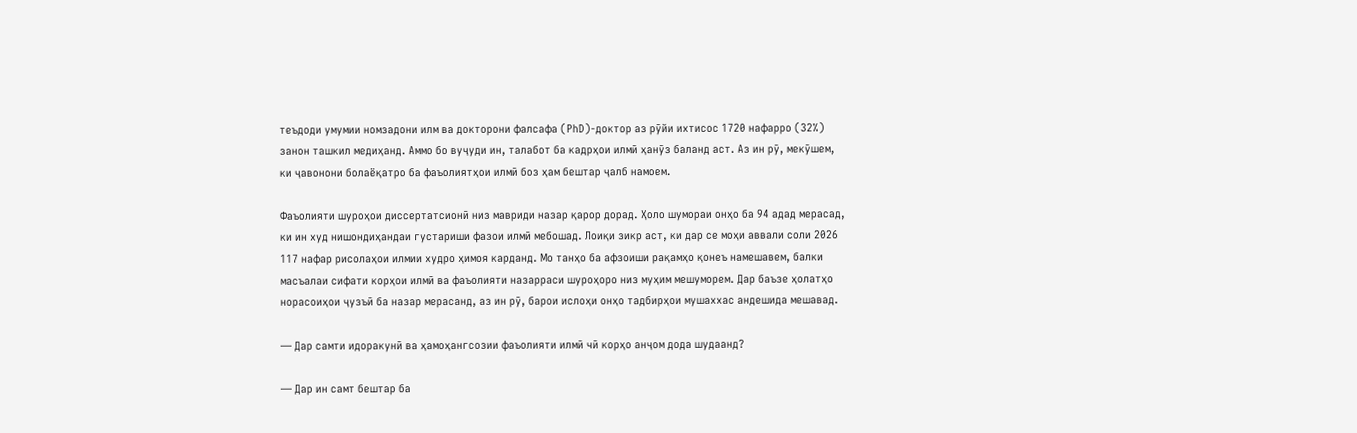теъдоди умумии номзадони илм ва докторони фалсафа (PhD)-доктор аз рӯйи ихтисос 1720 нафарро (32%) занон ташкил медиҳанд. Аммо бо вуҷуди ин, талабот ба кадрҳои илмӣ ҳанӯз баланд аст. Аз ин рӯ, мекӯшем, ки ҷавонони болаёқатро ба фаъолиятҳои илмӣ боз ҳам бештар ҷалб намоем.

Фаъолияти шуроҳои диссертатсионӣ низ мавриди назар қарор дорад. Ҳоло шумораи онҳо ба 94 адад мерасад,  ки ин худ нишондиҳандаи густариши фазои илмӣ мебошад. Лоиқи зикр аст, ки дар се моҳи аввали соли 2026 117 нафар рисолаҳои илмии худро ҳимоя карданд. Мо танҳо ба афзоиши рақамҳо қонеъ намешавем, балки масъалаи сифати корҳои илмӣ ва фаъолияти назарраси шуроҳоро низ муҳим мешуморем. Дар баъзе ҳолатҳо норасоиҳои ҷузъӣ ба назар мерасанд, аз ин рӯ, барои ислоҳи онҳо тадбирҳои мушаххас андешида мешавад.

— Дар самти идоракунӣ ва ҳамоҳангсозии фаъолияти илмӣ чӣ корҳо анҷом дода шудаанд?

— Дар ин самт бештар ба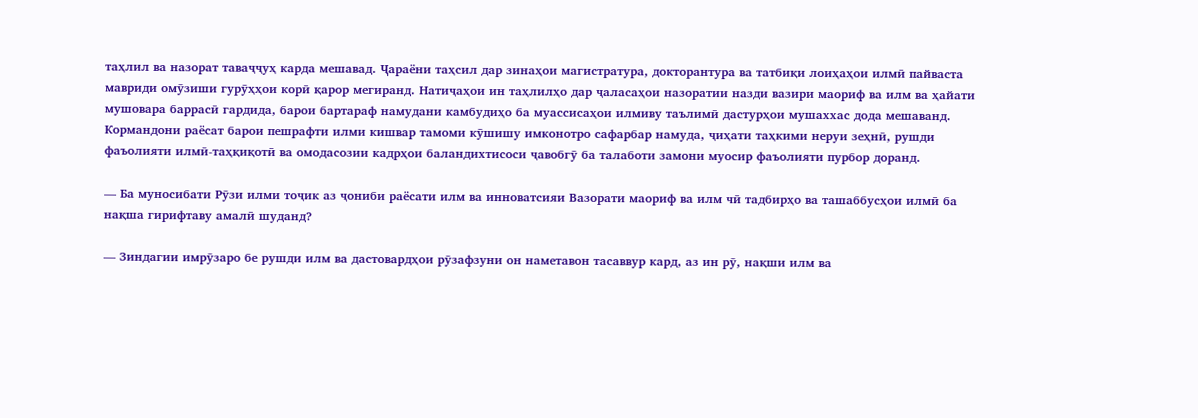таҳлил ва назорат таваҷҷуҳ карда мешавад. Ҷараёни таҳсил дар зинаҳои магистратура, докторантура ва татбиқи лоиҳаҳои илмӣ пайваста мавриди омӯзиши гурӯҳҳои корӣ қарор мегиранд. Натиҷаҳои ин таҳлилҳо дар ҷаласаҳои назоратии назди вазири маориф ва илм ва ҳайати мушовара баррасӣ гардида, барои бартараф намудани камбудиҳо ба муассисаҳои илмиву таълимӣ дастурҳои мушаххас дода мешаванд. Кормандони раёсат барои пешрафти илми кишвар тамоми кӯшишу имконотро сафарбар намуда, ҷиҳати таҳкими неруи зеҳнӣ, рушди фаъолияти илмӣ-таҳқиқотӣ ва омодасозии кадрҳои баландихтисоси ҷавобгӯ ба талаботи замони муосир фаъолияти пурбор доранд.

— Ба муносибати Рӯзи илми тоҷик аз ҷониби раёсати илм ва инноватсияи Вазорати маориф ва илм чӣ тадбирҳо ва ташаббусҳои илмӣ ба нақша гирифтаву амалӣ шуданд?

— Зиндагии имрӯзаро бе рушди илм ва дастовардҳои рӯзафзуни он наметавон тасаввур кард, аз ин рӯ, нақши илм ва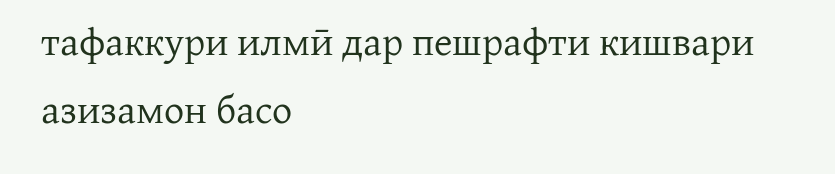тафаккури илмӣ дар пешрафти кишвари азизамон басо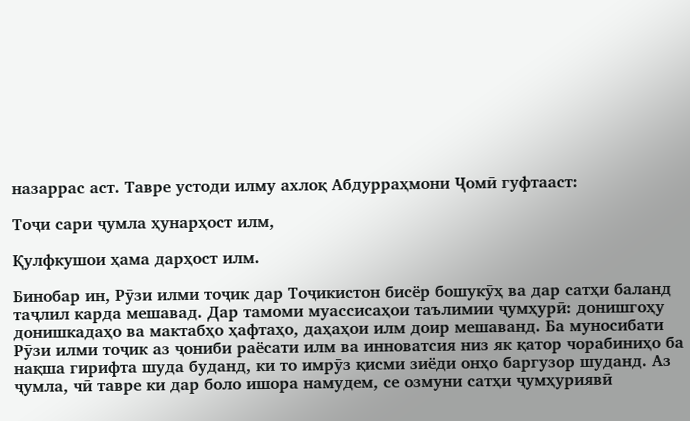назаррас аст. Тавре устоди илму ахлоқ Абдурраҳмони Ҷомӣ гуфтааст:

Тоҷи сари ҷумла ҳунарҳост илм,

Қулфкушои ҳама дарҳост илм.

Бинобар ин, Рӯзи илми тоҷик дар Тоҷикистон бисёр бошукӯҳ ва дар сатҳи баланд таҷлил карда мешавад. Дар тамоми муассисаҳои таълимии ҷумҳурӣ: донишгоҳу донишкадаҳо ва мактабҳо ҳафтаҳо, даҳаҳои илм доир мешаванд. Ба муносибати Рӯзи илми тоҷик аз ҷониби раёсати илм ва инноватсия низ як қатор чорабиниҳо ба нақша гирифта шуда буданд, ки то имрӯз қисми зиёди онҳо баргузор шуданд. Аз ҷумла, чӣ тавре ки дар боло ишора намудем, се озмуни сатҳи ҷумҳуриявӣ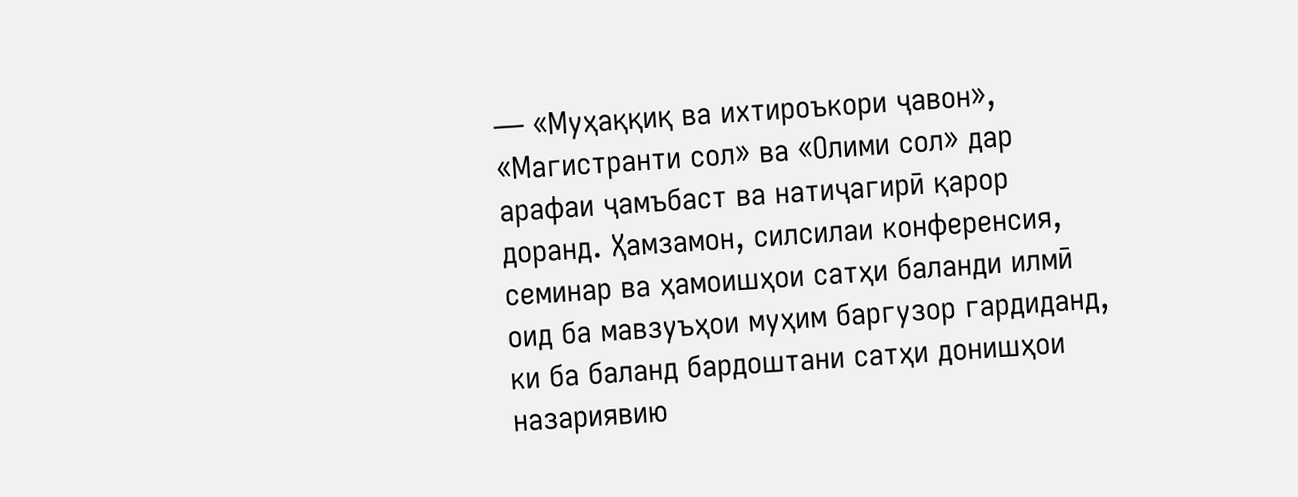— «Муҳаққиқ ва ихтироъкори ҷавон», «Магистранти сол» ва «Олими сол» дар арафаи ҷамъбаст ва натиҷагирӣ қарор доранд. Ҳамзамон, силсилаи конференсия, семинар ва ҳамоишҳои сатҳи баланди илмӣ оид ба мавзуъҳои муҳим баргузор гардиданд, ки ба баланд бардоштани сатҳи донишҳои назариявию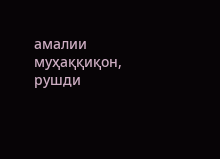амалии муҳаққиқон, рушди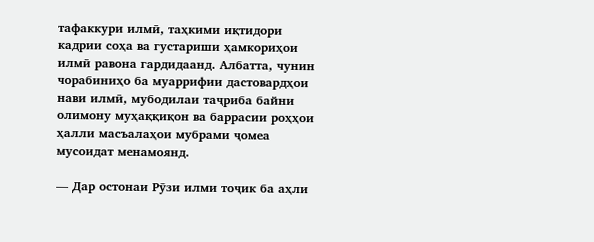тафаккури илмӣ, таҳкими иқтидори кадрии соҳа ва густариши ҳамкориҳои илмӣ равона гардидаанд. Албатта, чунин чорабиниҳо ба муаррифии дастовардҳои нави илмӣ, мубодилаи таҷриба байни олимону муҳаққиқон ва баррасии роҳҳои ҳалли масъалаҳои мубрами ҷомеа мусоидат менамоянд.

— Дар остонаи Рӯзи илми тоҷик ба аҳли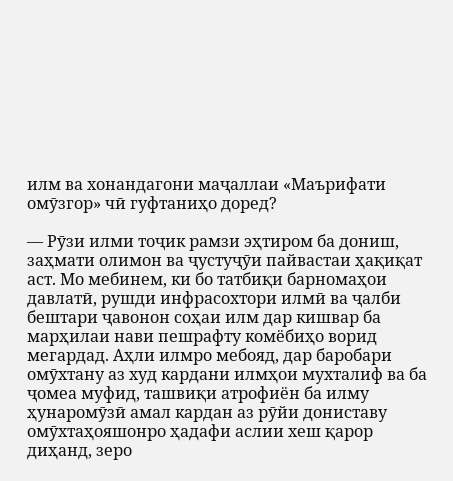илм ва хонандагони маҷаллаи «Маърифати омӯзгор» чӣ гуфтаниҳо доред?

— Рӯзи илми тоҷик рамзи эҳтиром ба дониш, заҳмати олимон ва ҷустуҷӯи пайвастаи ҳақиқат аст. Мо мебинем, ки бо татбиқи барномаҳои давлатӣ, рушди инфрасохтори илмӣ ва ҷалби бештари ҷавонон соҳаи илм дар кишвар ба марҳилаи нави пешрафту комёбиҳо ворид мегардад. Аҳли илмро мебояд, дар баробари омӯхтану аз худ кардани илмҳои мухталиф ва ба ҷомеа муфид, ташвиқи атрофиён ба илму ҳунаромӯзӣ амал кардан аз рӯйи дониставу омӯхтаҳояшонро ҳадафи аслии хеш қарор диҳанд, зеро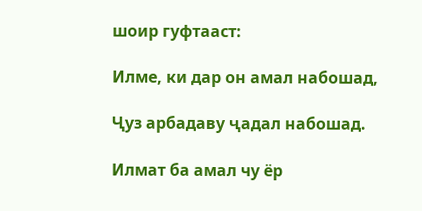шоир гуфтааст:

Илме, ки дар он амал набошад,

Ҷуз арбадаву ҷадал набошад.

Илмат ба амал чу ёр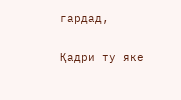гардад,

Қадри ту яке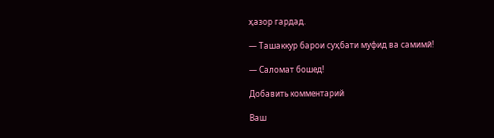ҳазор гардад.

— Ташаккур барои суҳбати муфид ва самимӣ!

— Саломат бошед!

Добавить комментарий

Ваш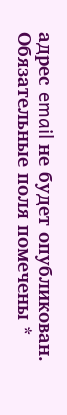адрес email не будет опубликован. Обязательные поля помечены *